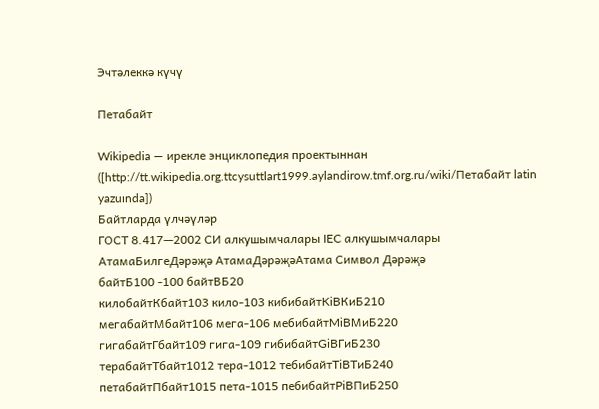Эчтәлеккә күчү

Петабайт

Wikipedia — ирекле энциклопедия проектыннан ([http://tt.wikipedia.org.ttcysuttlart1999.aylandirow.tmf.org.ru/wiki/Петабайт latin yazuında])
Байтларда үлчәүләр
ГОСТ 8.417—2002 СИ алкушымчалары IEC алкушымчалары
АтамаБилгеДәрәҗә АтамаДәрәҗәАтама Символ Дәрәҗә
байтБ100 -100 байтBБ20
килобайтКбайт103 кило-103 кибибайтKiBКиБ210
мегабайтМбайт106 мега-106 мебибайтMiBМиБ220
гигабайтГбайт109 гига-109 гибибайтGiBГиБ230
терабайтТбайт1012 тера-1012 тебибайтTiBТиБ240
петабайтПбайт1015 пета-1015 пебибайтPiBПиБ250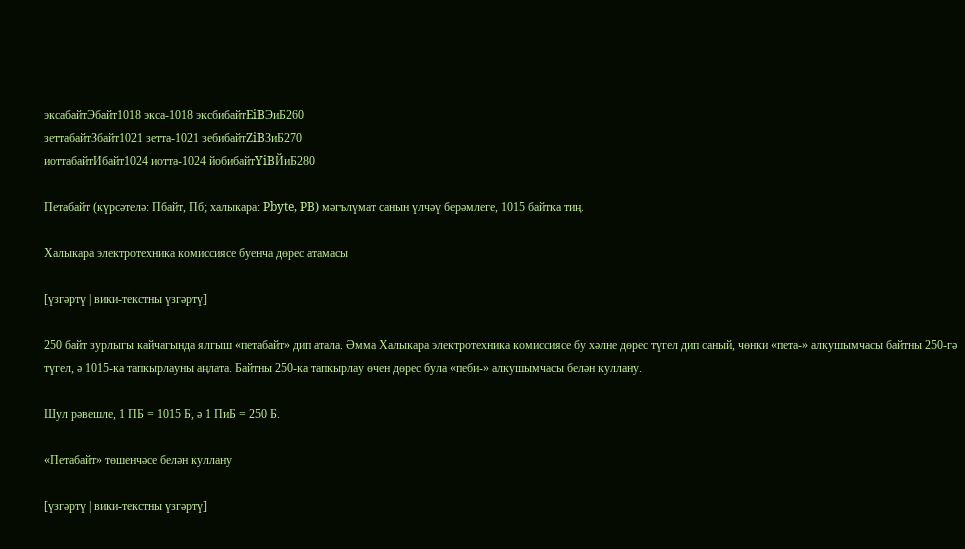эксабайтЭбайт1018 экса-1018 эксбибайтEiBЭиБ260
зеттабайтЗбайт1021 зетта-1021 зебибайтZiBЗиБ270
иоттабайтИбайт1024 иотта-1024 йобибайтYiBЙиБ280

Петабайт (күрсәтелә: Пбайт, Пб; халыкара: Pbyte, PB) мәгълүмат санын үлчәү берәмлеге, 1015 байтка тиң.

Халыкара электротехника комиссиясе буенча дөрес атамасы

[үзгәртү | вики-текстны үзгәртү]

250 байт зурлыгы кайчагында ялгыш «петабайт» дип атала. Әмма Халыкара электротехника комиссиясе бу хәлне дөрес түгел дип саный, чөнки «пета-» алкушымчасы байтны 250-гә түгел, ә 1015-ка тапкырлауны аңлата. Байтны 250-ка тапкырлау өчен дөрес була «пеби-» алкушымчасы белән куллану.

Шул рәвешле, 1 ПБ = 1015 Б, ә 1 ПиБ = 250 Б.

«Петабайт» төшенчәсе белән куллану

[үзгәртү | вики-текстны үзгәртү]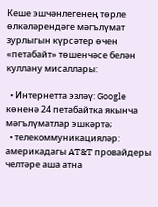Кеше эшчәнлегенең төрле өлкәләрендәге мәгълүмат зурлыгын күрсәтер өчен «петабайт» төшенчәсе белән куллану мисаллары:

  • Интернетта эзләү: Google көненә 24 петабайтка якынча мәгълүматлар эшкәртә;
  • телекоммуникацияләр: америкадагы AT&T провайдеры челтәре аша атна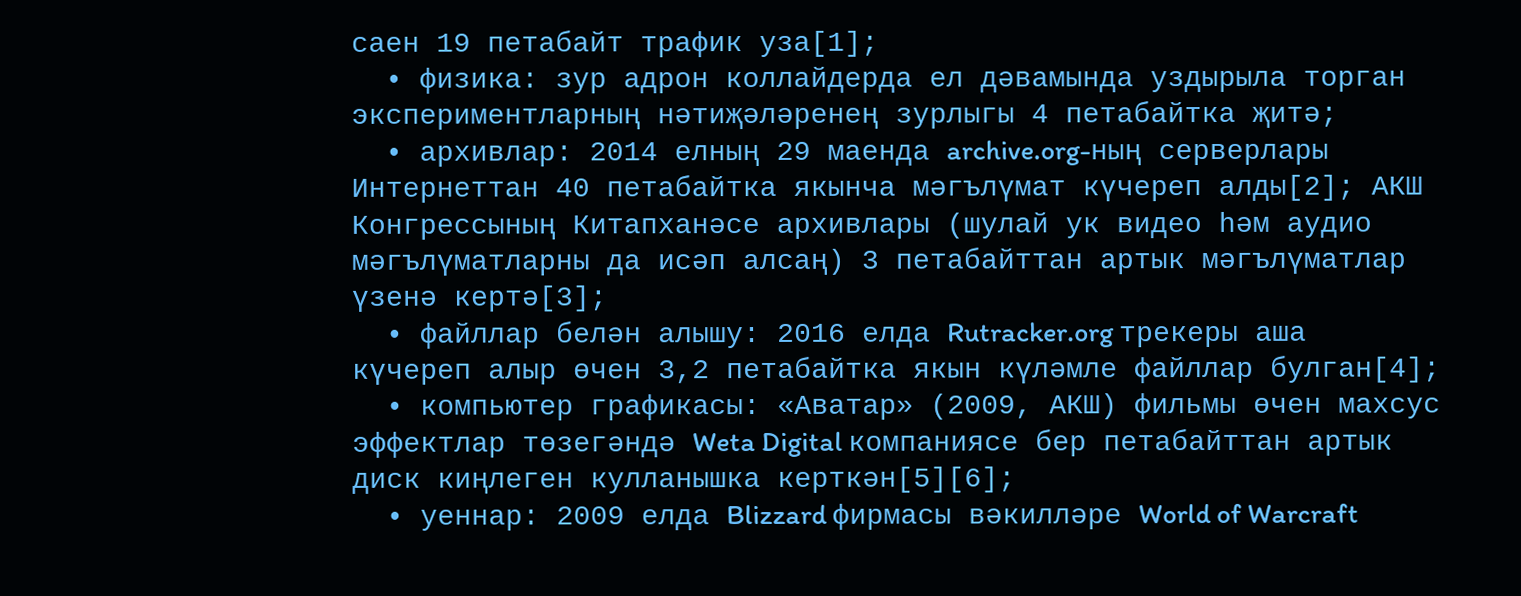саен 19 петабайт трафик уза[1];
  • физика: зур адрон коллайдерда ел дәвамында уздырыла торган экспериментларның нәтиҗәләренең зурлыгы 4 петабайтка җитә;
  • архивлар: 2014 елның 29 маенда archive.org-ның серверлары Интернеттан 40 петабайтка якынча мәгълүмат күчереп алды[2]; АКШ Конгрессының Китапханәсе архивлары (шулай ук видео һәм аудио мәгълүматларны да исәп алсаң) 3 петабайттан артык мәгълүматлар үзенә кертә[3];
  • файллар белән алышу: 2016 елда Rutracker.org трекеры аша күчереп алыр өчен 3,2 петабайтка якын күләмле файллар булган[4];
  • компьютер графикасы: «Аватар» (2009, АКШ) фильмы өчен махсус эффектлар төзегәндә Weta Digital компаниясе бер петабайттан артык диск киңлеген кулланышка керткән[5][6];
  • уеннар: 2009 елда Blizzard фирмасы вәкилләре World of Warcraft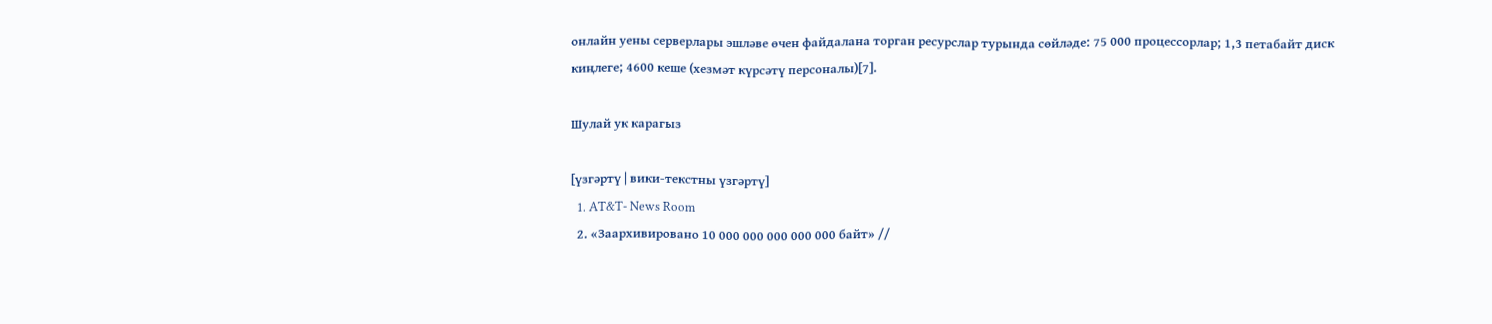онлайн уены серверлары эшләве өчен файдалана торган ресурслар турында сөйләде: 75 000 процессорлар; 1,3 петабайт диск киңлеге; 4600 кеше (хезмәт күрсәтү персоналы)[7].

Шулай ук карагыз

[үзгәртү | вики-текстны үзгәртү]
  1. AT&T- News Room
  2. «Заархивировано 10 000 000 000 000 000 байт» //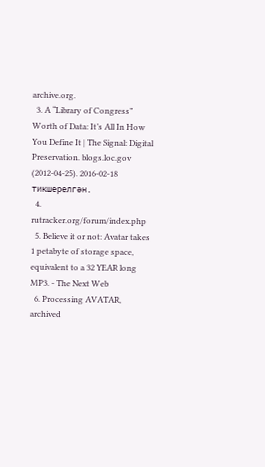archive.org.
  3. A “Library of Congress” Worth of Data: It’s All In How You Define It | The Signal: Digital Preservation. blogs.loc.gov (2012-04-25). 2016-02-18 тикшерелгән.
  4. rutracker.org/forum/index.php
  5. Believe it or not: Avatar takes 1 petabyte of storage space, equivalent to a 32 YEAR long MP3. - The Next Web
  6. Processing AVATAR, archived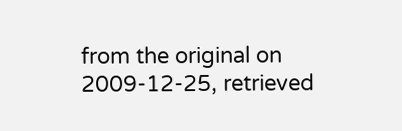from the original on 2009-12-25, retrieved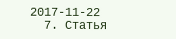2017-11-22
  7. Статья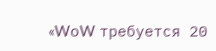«WoW требуется 20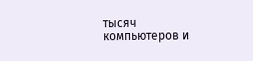тысяч компьютеров и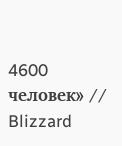4600 человек» // Blizzard